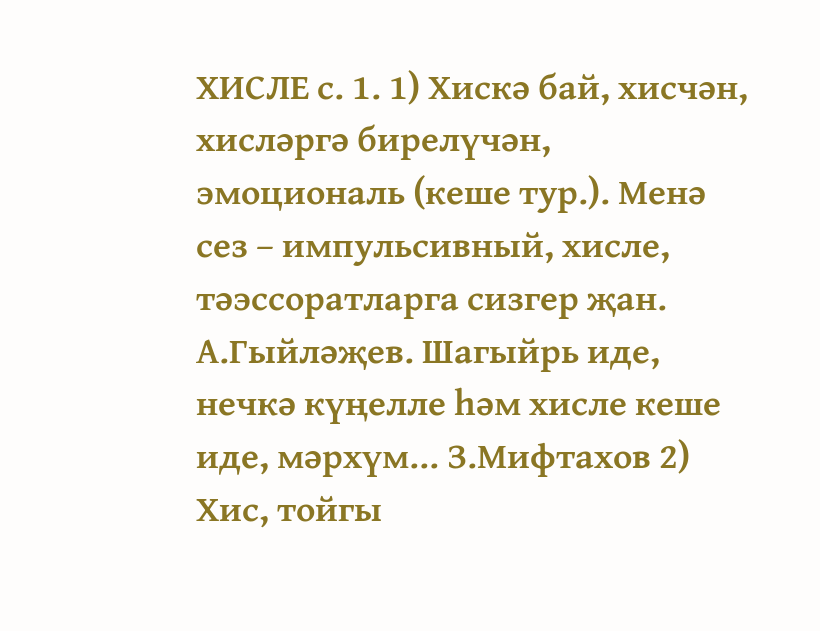ХИСЛЕ с. 1. 1) Хискә бай, хисчән, хисләргә бирелүчән, эмоциональ (кеше тур.). Менә сез – импульсивный, хисле, тәэссоратларга сизгер җан. А.Гыйләҗев. Шагыйрь иде, нечкә күңелле һәм хисле кеше иде, мәрхүм... З.Мифтахов 2) Хис, тойгы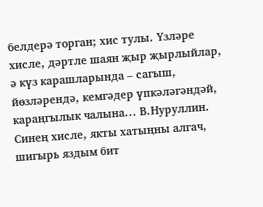белдерә торган; хис тулы. Үзләре хисле, дәртле шаян җыр җырлыйлар, ә күз карашларында – сагыш, йөзләрендә, кемгәдер үпкәләгәндәй, караңгылык чалына... В.Нуруллин. Синең хисле, якты хатыңны алгач, шигырь яздым бит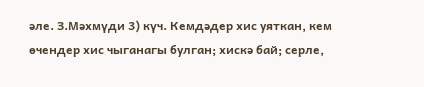әле. З.Мәхмүди 3) күч. Кемдәдер хис уяткан, кем өчендер хис чыганагы булган; хискә бай; серле,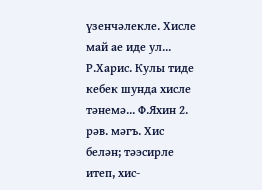үзенчәлекле. Хисле май ае иде ул... Р.Харис. Кулы тиде кебек шунда хисле тәнемә... Ф.Яхин 2. рәв. мәгъ. Хис белән; тәэсирле итеп, хис-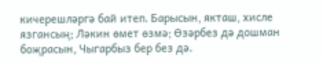кичерешләргә бай итеп. Барысын, якташ, хисле язгансың; Ләкин өмет өзмә; Өзәрбез дә дошман боҗрасын, Чыгарбыз бер без дә.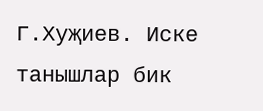Г.Хуҗиев. Иске танышлар бик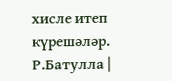хисле итеп күрешәләр. Р.Батулла |